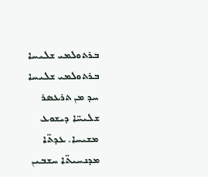ܒܪܬܘܠܡܝ ܫܠܝܚܐ
ܒܪܬܘܠܡܝ ܫܠܝܚܐ ܚܕ ܡܢ ܬܪܥܣܪ ܫܠܝܚ̈ܐ ܕܝܫܘܥ ܡܫܝܚܐ. ܥܕܬ̈ܐ ܡܕܢܚܝܬ̈ܐ ܚܫܒܝܢ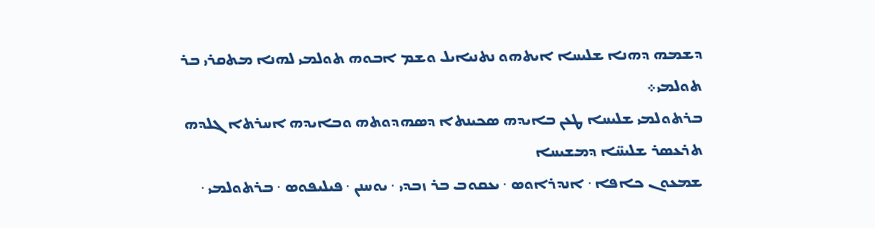ܕܫܡܗ ܕܗܢܐ ܫܠܝܚܐ ܐܝܬܗܘ ܢܬܢܝܐܝܠ ܘܫܡ ܐܒܘܗ ܬܘܠܡܝ ܠܗܢܐ ܡܬܩܪܝ ܒܪ ܬܘܠܡܝ܀
ܒܪܬܘܠܡܝ ܫܠܝܚܐ ܛܥܢ ܒܐܝܕܗ ܣܟܝܢܬܐ ܕܣܗܕܘܬܗ ܘܒܐܝܕܗ ܐܚܪܬܐ ܓܠܕܗ
ܬܪܥܣܪ ܫܠܝܚ̈ܐ ܕܡܫܝܚܐ
ܫܡܥܘܢ ܟܐܦܐ · ܐܢܕܪܐܘܣ · ܝܥܩܘܒ ܒܪ ܙܒܕܝ · ܝܘܚܢܢ · ܦܝܠܝܦܘܣ · ܒܪܬܘܠܡܝ ·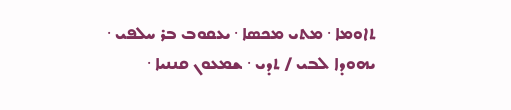ܬܐܘܡܐ · ܡܬܝ ܡܟܣܐ · ܝܥܩܘܒ ܒܪ ܚܠܦܝ · ܝܗܘܕܐ ܠܒܝ / ܬܕܝ · ܫܡܥܘܢ ܩܢܢܝܐ ·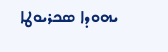ܝܗܘܕܐ ܣܟܪܝܘܛܐ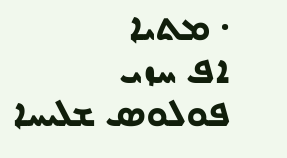· ܡܬܝܐ
ܐܦ ܚܙܝ ܦܘܠܘܣ ܫܠܝܚܐ